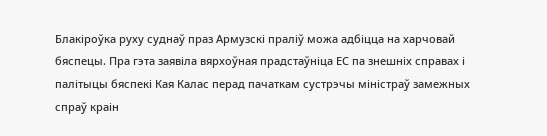Блакіроўка руху суднаў праз Армузскі праліў можа адбіцца на харчовай бяспецы. Пра гэта заявіла вярхоўная прадстаўніца ЕС па знешніх справах і палітыцы бяспекі Кая Калас перад пачаткам сустрэчы міністраў замежных спраў краін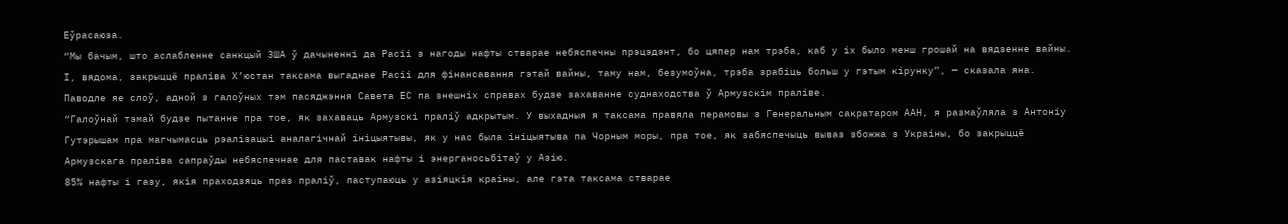Еўрасаюза.
“Мы бачым, што аслабленне санкцый ЗША ў дачыненні да Расіі з нагоды нафты стварае небяспечны прэцэдэнт, бо цяпер нам трэба, каб у іх было менш грошай на вядзенне вайны. І, вядома, закрыццё праліва Х’юстан таксама выгаднае Расіі для фінансавання гэтай вайны, таму нам, безумоўна, трэба зрабіць больш у гэтым кірунку”, — сказала яна.
Паводле яе слоў, адной з галоўных тэм пасяджэння Савета ЕС па знешніх справах будзе захаванне суднаходства ў Армузскім праліве.
“Галоўнай тэмай будзе пытанне пра тое, як захаваць Армузскі праліў адкрытым. У выхадныя я таксама правяла перамовы з Генеральным сакратаром ААН, я размаўляла з Антоніу Гутэрышам пра магчымасць рэалізацыі аналагічнай ініцыятывы, як у нас была ініцыятыва па Чорным моры, пра тое, як забяспечыць вываз збожжа з Украіны, бо закрыццё Армузскага праліва сапраўды небяспечнае для паставак нафты і энерганосьбітаў у Азію.
85% нафты і газу, якія праходзяць праз праліў, паступаюць у азіяцкія краіны, але гэта таксама стварае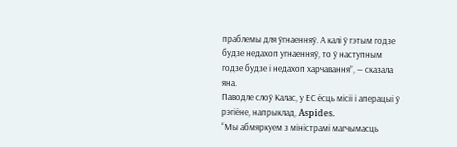праблемы для ўгнаенняў. А калі ў гэтым годзе будзе недахоп угнаенняў, то ў наступным годзе будзе і недахоп харчавання”, — сказала яна.
Паводле слоў Калас, у ЕС ёсць місіі і аперацыі ў рэгіёне, напрыклад, Aspides.
“Мы абмяркуем з міністрамі магчымасць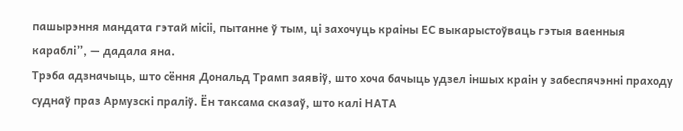пашырэння мандата гэтай місіі, пытанне ў тым, ці захочуць краіны ЕС выкарыстоўваць гэтыя ваенныя караблі”, — дадала яна.
Трэба адзначыць, што сёння Дональд Трамп заявіў, што хоча бачыць удзел іншых краін у забеспячэнні праходу суднаў праз Армузскі праліў. Ён таксама сказаў, што калі НАТА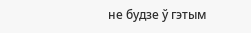не будзе ў гэтым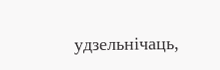удзельнічаць,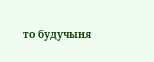то будучыня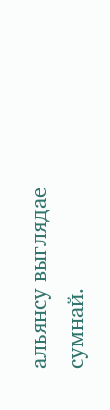альянсу выглядае сумнай.